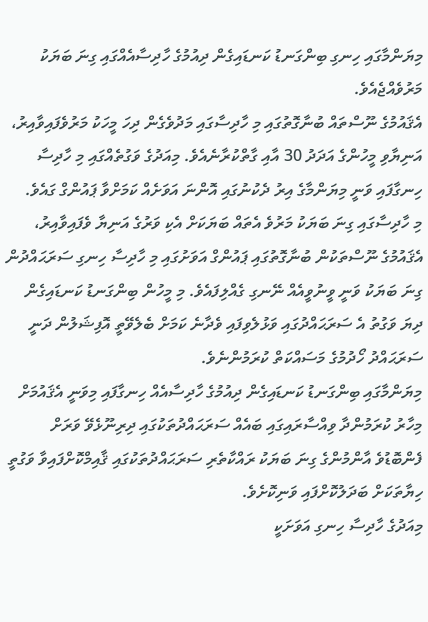މިޔަންމާގައި ހިނގި ބިންގަނޑު ކަނޑައިގެން ދިއުމުގެ ހާދިސާއެއްގައި ގިނަ ބަޔަކު މަރުވެއްޖެއެވެ.
އެޤައުމުގެ ނޫސްތައް ބުނާގޮތުގައި މި ހާދިސާގައި މަދުވެގެން ދިހަ މީހަކު މަރުވެފައިވާއިރު، އަނިޔާވި މީހުންގެ އަދަދު 30 އާއި ގާތްކުރާނެއެވެ. މިއަދުގެ ވަގުތެއްގައި މި ހާދިސާ ހިނގާފައި ވަނީ މިޔަންމާގެ އިރު ދެކުނުގައި އޮންނަ އަވަށެއް ކަމަށްވާ ޕައުންގް ގައެވެ.
މި ހާދިސާގައި ގިނަ ބަޔަކު މަރުވެ އެތައް ބަޔަކަށް އެކި ވަރުގެ އަނިޔާ ވެފައިވާއިރު، އެޤައުމުގެ ނޫސްތަކުން ބުނާގޮތުގައި ޕައުންގް އަވަށުގައި މި ހާދިސާ ހިނގި ސަރަޙައްދުން ގިނަ ބަޔަކު ވަނީ ވީނުވީއެއް ނޭނގި ގެއްލިފައެވެ. މި މީހުން ބިންގަނޑު ކަނޑައިގެން ދިޔަ ވަގުތު އެ ސަރަޙައްދުގައި ވަޅުލެވިފައި ވެދާނެ ކަމަށް ބެލެވޭތީ އޮފިޝަލުން ދަނީ ސަރަޙައްދު ހޯދުމުގެ މަސައްކަތް ކުރަމުންނެވެ.
މިޔަންމާގައި ބިންގަނޑު ކަނޑައިގެން ދިއުމުގެ ހާދިސާއެއް ހިނގާފައި މިވަނީ އެޤައުމަށް މިހާރު ކުރަމުންދާ ވިއްސާރައިގައި ބައެއް ސަރަޙައްދުތަކުގައި ދިރިނޫޅެވޭ ވަރަށް ފެންބޮޑުވެ އާންމުންގެ ގިނަ ބަޔަކު ރައްކާތެރި ސަރަޙައްދުތަކުގައި ޤާއިމްކޮށްފައިވާ ވަގުތީ ހިޔާތަކަށް ބަދަލުކޮށްފައި ވަނިކޮށެވެ.
މިއަދުގެ ހާދިސާ ހިނގި އަވަށަކީ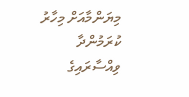މިޔަންމާއަށް މިހާރު ކުރަމުންދާ ވިއްސާރައިގެ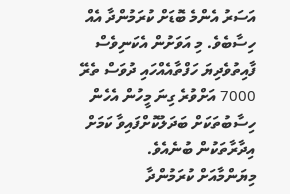އަސަރު އެންމެ ބޮޑަށް ކުރަމުންދާ އެއް ހިސާބެވެ. މި އަވަށުން އެކަނިވެސް ފާއިތުވެދިޔަ ހަފްތާއެއްހައި ދުވަސް ތެރޭ 7000 އަށްވުރެ ގިނަ މީހުން އެހެން ހިސާބުތަކަށް ބަދަލުކޮށްފައިވާ ކަމަށް އިދާރާތަކުން ބުނެއެވެ.
މިޔަންމާއަށް ކުރަމުންދާ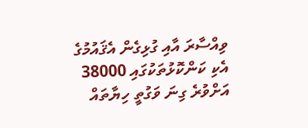ވިއްސާރަ އާއި ގުޅިގެން އެޤައުމުގެ އެކި ކަންކޮޅުތަކުގައި 38000 އަށްވުރެ ގިނަ ވަގުތީ ހިޔާތައް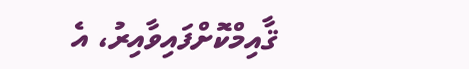ޤާއިމްކޮށްފައިވާއިރު، އެ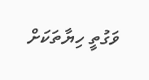ވަގުތީ ހިޔާތަކަށް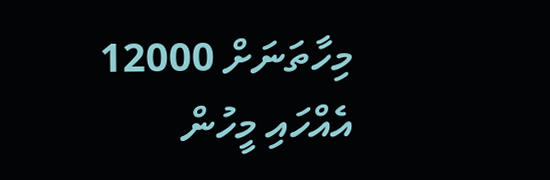މިހާތަނަށް 12000 އެއްހައި މީހުން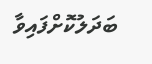ބަދަލުކޮށްފައިވާ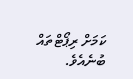ކަމަށް ރިޕޯޓްތައް ބުނެއެވެ.